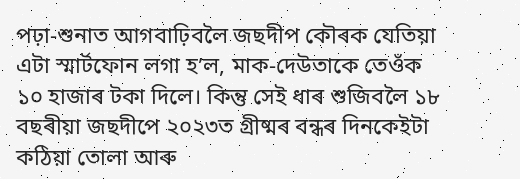পঢ়া-শুনাত আগবাঢ়িবলৈ জছদীপ কৌৰক যেতিয়া এটা স্মাৰ্টফোন লগা হ’ল, মাক-দেউতাকে তেওঁক ১০ হাজাৰ টকা দিলে। কিন্তু সেই ধাৰ শুজিবলৈ ১৮ বছৰীয়া জছদীপে ২০২৩ত গ্ৰীষ্মৰ বন্ধৰ দিনকেইটা কঠিয়া তোলা আৰু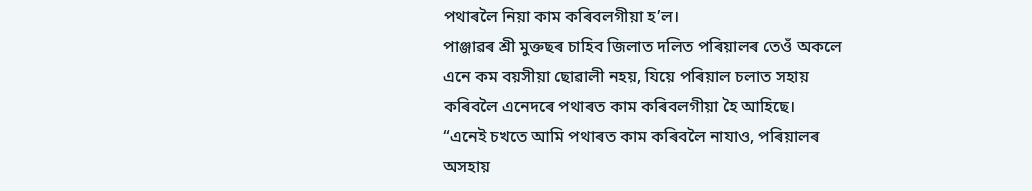পথাৰলৈ নিয়া কাম কৰিবলগীয়া হ’ল।
পাঞ্জাৱৰ শ্ৰী মুক্তছৰ চাহিব জিলাত দলিত পৰিয়ালৰ তেওঁ অকলে এনে কম বয়সীয়া ছোৱালী নহয়, যিয়ে পৰিয়াল চলাত সহায় কৰিবলৈ এনেদৰে পথাৰত কাম কৰিবলগীয়া হৈ আহিছে।
“এনেই চখতে আমি পথাৰত কাম কৰিবলৈ নাযাও, পৰিয়ালৰ অসহায়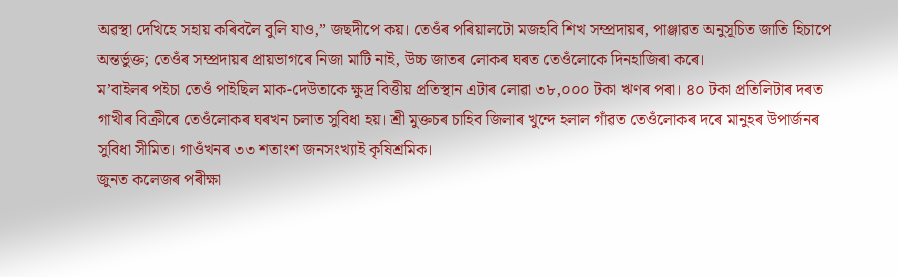অৱস্থা দেখিহে সহায় কৰিবলৈ বুলি যাও,” জছদীপে কয়। তেওঁৰ পৰিয়ালটো মজহবি শিখ সম্প্ৰদায়ৰ, পাঞ্জাৱত অনুসূচিত জাতি হিচাপে অন্তৰ্ভুক্ত; তেওঁৰ সম্প্ৰদায়ৰ প্ৰায়ভাগৰে নিজা মাটি নাই, উচ্চ জাতৰ লোকৰ ঘৰত তেওঁলোকে দিনহাজিৰা কৰে।
ম’বাইলৰ পইচা তেওঁ পাইছিল মাক-দেউতাকে ক্ষুদ্ৰ বিত্তীয় প্ৰতিস্থান এটাৰ লোৱা ৩৮,০০০ টকা ঋণৰ পৰা। ৪০ টকা প্ৰতিলিটাৰ দৰত গাখীৰ বিক্ৰীৰে তেওঁলোকৰ ঘৰখন চলাত সুবিধা হয়। শ্ৰী মুক্তচৰ চাহিব জিলাৰ খুন্দে হলাল গাঁৱত তেওঁলোকৰ দৰে মানুহৰ উপাৰ্জনৰ সুবিধা সীমিত। গাওঁখনৰ ৩৩ শতাংশ জনসংখ্যাই কৃষিশ্ৰমিক।
জুনত কলেজৰ পৰীক্ষা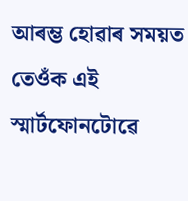আৰম্ভ হোৱাৰ সময়ত তেওঁক এই স্মাৰ্টফোনটোৱে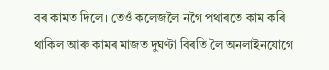বৰ কামত দিলে। তেওঁ কলেজলৈ নগৈ পথাৰতে কাম কৰি থাকিল আৰু কামৰ মাজত দুঘণ্টা বিৰতি লৈ অনলাইনযোগে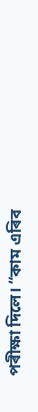পৰীক্ষা দিলে। “কাম এৰিব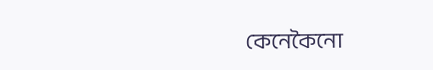কেনেকৈনো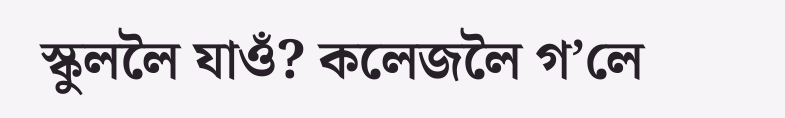স্কুললৈ যাওঁ? কলেজলৈ গ’লে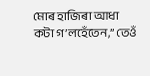মোৰ হাজিৰা আধা কটা গ’লহেঁতেন,” তেওঁ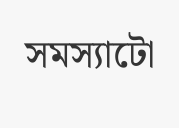সমস্যাটো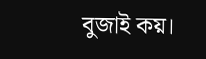বুজাই কয়।